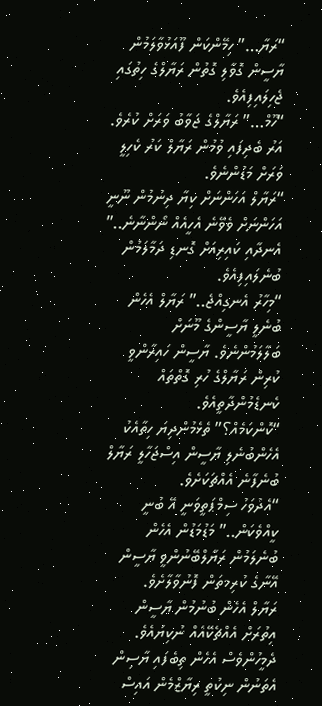“ރަޔާ…” ހިމޭންކަން ފޫއަޅުވާލަމުން ޔާސީން ގޮވާލި ގޮތުން ރަޔާލްގެ ހިތުގައި ޖެހިލައިފިއެވެ.
“ހޫމް…” ރަޔާލްގެ ޖަވާބު ވަރަށް ކުރެވެ. އަރު ބެދިފައި ވުމުން ރަޔާލް ކަރު ކެހިލީ ވަރަށް މަޑުންނެވެ.
“ރަޔާލް އަހަންނަށް ކިޔާ ދިނުމުން ނޫނީ އަހަންނަށް ވެވޭނެ އެހީއެއް ނޯންނާނެ..” އެނދާއި ކައިރިއަށް ގޮނޑި ދަމާލަމުން ބުނެލައިފިއެވެ.
“މިހާރު އެނގިއްޖެ..” ރަޔާލް އެހެން ބުނެލީ ޔާސީންގެ މޫނަށް ބަލާލަމުންނެވެ. ޔާސީން ހައިރާންވީ ކުރިން ރަޔާލްގެ ހުރި ގޮތްތައް ކެނޑެމުންދާތީއެވެ.
“ކޮންކަމެއް؟” ތެޅެމުންދިޔަ ހިތާއެކު އެހެންބުނެލި ޔާސީން އިސްޖަހާލީ ރަޔާލް ބުނެފާނެ އެއްޗަކަށެވެ.
“އެދުވަހު ސިމްޕަތީވަނީ އޭ ބުނީ ކީއްވެކަން..” މަޑުމަޑުން އެހެން ބުނެލަމުން ރަޔާލްބޭނުންވީ ޔާސީން އޭނާގެ ކުރިމތަން ފޮނުވާލާށެވެ.
ރަޔާލް އެހެން ބުނުމުން ޔާސީން އިތުރަށް އެއްޗެކޭއެއް ނުކިޔައެވެ. ދެމީހުންވެސް އެހެން ތިބެފައި ޔާސިން އެތަނުން ނިކުތީ ރިޔާޒްމެން އައިސް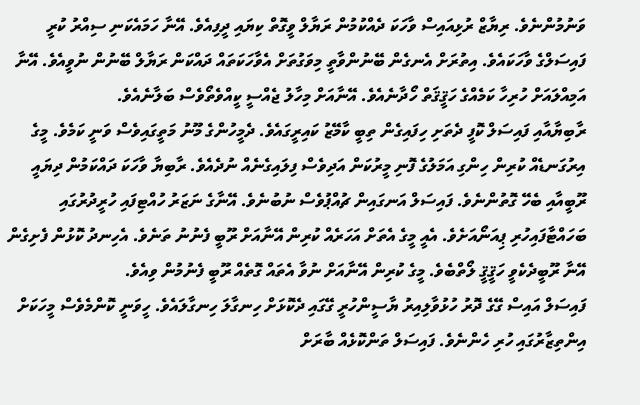ވަނުމުންނެވެ. ރިޔާޒް ރުޅިއައިސް ވާހަކަ ދެއްކުމުން ރަޔާލް ވީގޮތް ކިޔައި ދީފިއެވެ. އޭނާ ހަމައެކަނި ސިއްރު ކުރީ ފައިސަލްގެ ވާހަކައެވެ. އިތުރަށް އެނގެން ބޭނުންވާތީ މިވަގުތަށް އެވާހަކަތައް ދައްކަން ރަޔާލް ބޭނުން ނުވީއެވެ. އޭނާ އަމިއްލައަށް ހުރިހާ ކަމެއްގެ ހަޤީޤަތް ހޯދާނެއެވެ. އޭނާއަށް މިހާލު ޖެއްސީ ކީއްވެތޯވެސް ބަލާނެއެވެ.
ރާބިޔާއާއި ފައިސަލް ކޮފީ ދެތަށި ހިފައިގެން ތިބީ ކާމޭޒު ކައިރީގައެވެ. ދެމީހުންގެ މޫނު މަތީގައިވެސް ވަނީ ކަމެވެ. މީގެ އިރުގަނޑެއް ކުރިން ހިންގި އަމަލުގެ ފޮނި މީރުކަން އަދިވެސް ފިލައިގެނެއް ނުދެއެވެ. ރާބިޔާ ވާހަކަ ދައްކަމުން ދިޔައީ ރޫބީއާއި ބެހޭ ގޮތުންނެވެ. ފައިސަލް އަނގައިން ޗުއްޕުވެސް ނުބުނެވެ. އޭނާގެ ނަޒަރު ހުއްޓިފައި ހުރީދުރުގައި ބަހައްޓާފައިހުރި ޕިއަނޯއަށެވެ. އެއީ މީގެ އެތަށް އަހަރެއް ކުރިން އޭނާއަށް ރޫބީ ފެނުނު ތަނެވެ. އެހިނދު ކޮޅުން ފެށިގެން އޭނާ ރޫބީދެކެވީ ހަޤީޤީ ލޯތްބެވެ. މީގެ ކުރިން އޭނާއަށް ނުވާ އެތައް ގޮތެއް ރޫބީ ފެނުމުން ވިއެވެ.
ފައިސަލް އައިސް ގޭގެ ދޮރު ހުޅުވާލިއިރު ޔާސީންހުރީ ގޭގައި ދެކޮޅަށް ހިނގާލަ ހިނގާލައެވެ. ހީވަނީ ކޮންމެވެސް މީހަކަށް އިންތިޒާރުގައި ހުރި ހެންނެވެ. ފައިސަލް ތަންކޮޅެއް ބާރަށް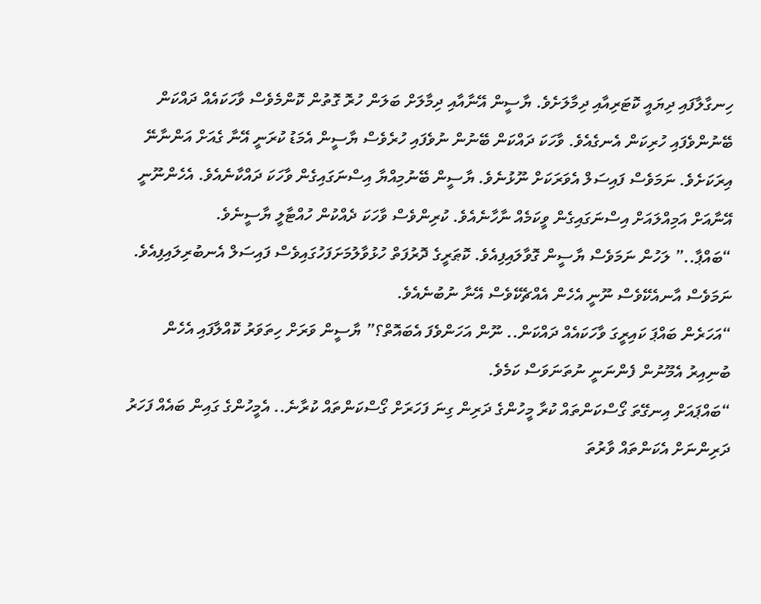ހިނގާލާފައި ދިޔައީ ކޮޓަރިއާއި ދިމާލަށެވެ. ޔާސީން އޭނާއާއި ދިމާލަށް ބަލަން ހުރޮ ގޮތުން ކޮންމެވެސް ވާހަކައެއް ދައްކަން ބޭނުންވެފައި ހުރިކަން އެނގެއެވެ. ވާހަކަ ދައްކަން ބޭނުން ނުވެފައި ހުރެވެސް ޔާސީން އެމަޑު ކުރަނީ އޭނާ ގެއަށް އަންނާނޭ އިރަކަށެވެ. ނަމަވެސް ފައިސަލް އެވަރަކަށް ނޫޅުނެވެ. ޔާސީން ބޭނުމިއްޔާ އިސްނަގައިގެން ވާހަކަ ދައްކާނެއެވެ. އެހެންނޫނީ އޭނާއަށް އަމިއްލައަށް އިސްނަގައިގެން ވީކަމެއް ނާހާނެއެވެ. ކުރިންވެސް ވާހަކަ ދެއްކުން ހުއްޓާލީ ޔާސީނެވެ.
“ބައްޕާ..” ލަހުން ނަމަވެސް ޔާސީން ގޮވާލައިފިއެވެ. ކޮޠަރީގެ ދޮރުފަތް ހުޅުވާލުމަށަފަހުގައިވެސް ފައިސަލް އެނބުރިލައިފިއެވެ. ނަމަވެސް އާނއެކޭވެސް ނޫނީ އެހެން އެއްޗެކޭވެސް އޭނާ ނުބުނެއެވެ.
“އަހަރެން ބައްޕަ ކައިރީގަ ވާހަކައެއް ދައްކަން.. ނޫން އަހަންވެފަ އެބައޮތް؟” ޔާސީން ވަރަށް ހިތަވަރު ކޮއްލާފައި އެހެން ބުނިއިރު އެމޫނުން ފެންނަނީ ނުތަނަވަސް ކަމެވެ.
“ބައްޕައަށް އިނގޭތަ ގޯސްކަންތައް ކުރާ މީހުންގެ ދަރިން ގިނަ ފަހަރަށް ގޯސްކަންތައް ކުރާނެ.. އެމީހުންގެ ގައިން ބައެއް ފަހަރު ދަރިންނަށް އެކަންތައް ވާރުތަ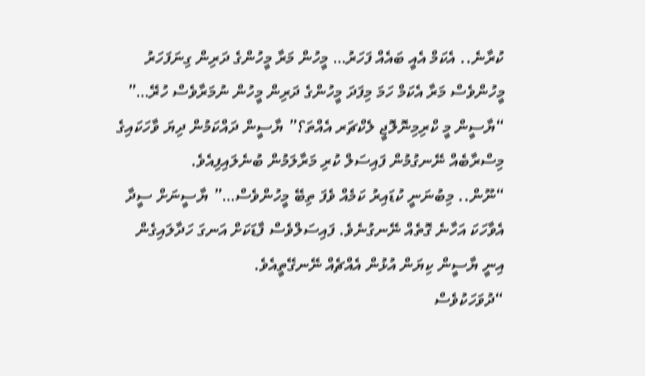ކުރާނެ.. އެކަމް އެއީ ބައެއް ފަހަރު… މީހުން މަރާ މީހުންގެ ދަރިން ގިނަފަހަރު މީހުންވެސް މަރާ އެކަމް ހަމަ މިފަދަ މީހުންގެ ދަރިން މީހުން ނުމަރާވެސް ހުރޭ…”
“ޔާސީން މީ ކްރިމިނޮލޮޖީ ލެކްޗަރ އެއްތަ؟” ޔާސީން ދައްކަމުން ދިޔަ ވާހަކައިގެ މިސްރާބެއް ނޭނގުމުން ފައިސަލް ކުރި މަރާލަމުން ބުނެލައިފިއެވެ.
“ނޫން.. މިބުނަނީ ކުޑައިރު ކަމެއް ވެފަ ތިބޭ މީހުންވެސް…” ޔާސީނަށް ސީދާ އެވާހަކަ އަހާނެ ގޮތެއް ނޭނގުނެވެ. ފައިސަލްވެސް ފާޑަކަށް އަނގަ ހަދާލައިގެން އިނީ ޔާސީން ކިޔަން އުޅުން އެއްޗެއް ނޭނގޭތީއެވެ.
“ދުވަހަކުވެސް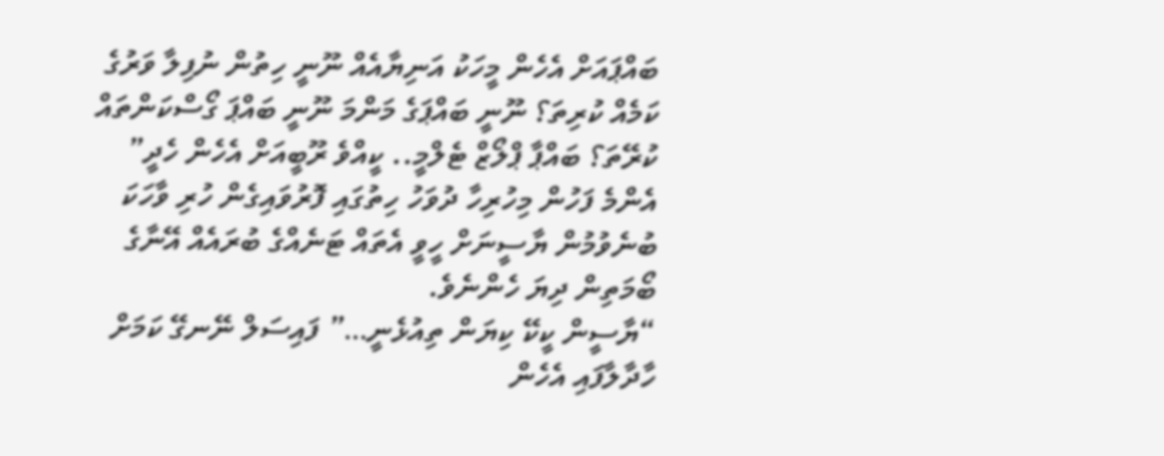ބައްޕައަށް އެހެން މީހަކު އަނިޔާއެއް ނޫނީ ހިތުން ނުފިލާ ވަރުގެ ކަމެއް ކުރިތަ؟ ނޫނީ ބައްޕަގެ މަންމަ ނޫނީ ބައްޕަ ގޯސްކަންތައް ކުރޭތަ؟ ބައްޕާ ޕްލޯޒް ޓެލްމީ.. ކީއްވެ ރޫބީއަށް އެހެން ހެދީ” އެންމެ ފަހުން މިހުރިހާ ދުވަހު ހިތުގައި ފޮރުވައިގެން ހުރި ވާހަކަ ބުނެވުމުން ޔާސީނަށް ހީވީ އެތައް ޓަނެއްގެ ބުރައެއް އޭނާގެ ބޯމަތިން ދިޔަ ހެންނެވެ.
“ޔާސީން ކީކޭ ކިޔަން ތިއުޅެނީ…” ފައިސަލް ނޭނގޭ ކަމަށް ހާދާލާފައި އެހެން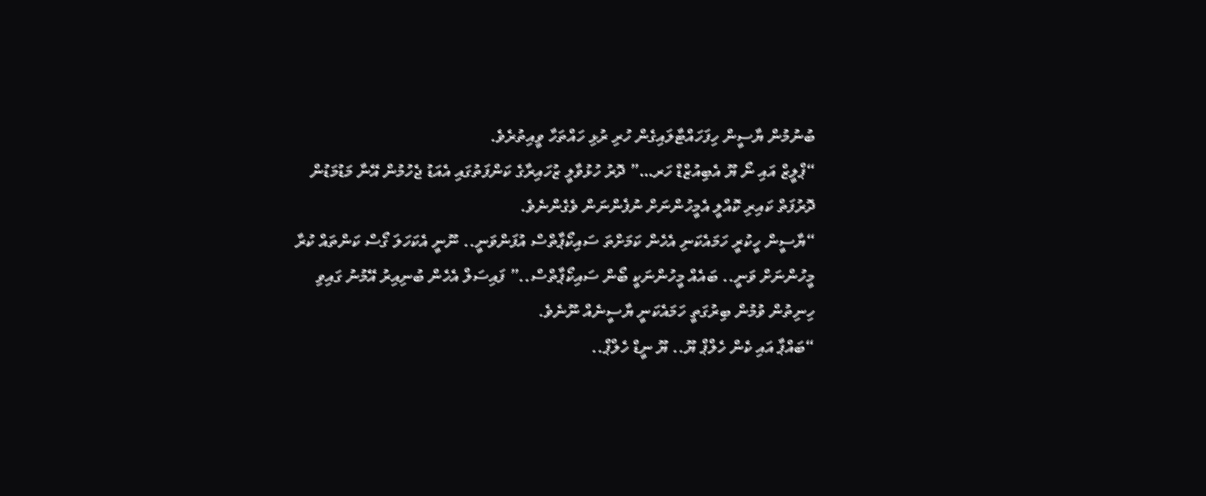ބުނުމުން ޔާސީން ހިފަހައްޓާލައިގެން ހުރި ރުޅި ހައްތަހާ ވީއިތުރެވެ.
“ޕްލީޒް އައި ނޯ ޔޫ އެބިއުޒްޑް ހަރ…” ދޮރު ހުޅުވާލީ ޒުހައިރާގެ ކަންފަތުގައި އެއަޑު ޖެހުމުން އޭނާ މަޑުމަޑުން ދޮރުފަތް ކައިރި ކޮއްލީ އެމީހުންނަށް ނުފެންނަން ވެގެންނެވެ.
“ޔާސީން ހީކުރީ ހަމައެކަނި އެހެން ކަމަށްތަ ސައިކޯޕާތްސް އުފަންވަނީ.. ނޫނީ އެކަހަލަ ގޯސް ކަންތައް ކުރާ މީހުންނަށް ވަނީ.. ބައެއް މީހުންނަކީ ބޯން ސައިކޯޕާތްސް..” ފައިސަލް އެހެން ބުނިއިރު އޭމުނު ގައިވި ހިނިތުން ވުމުން ބިރުގަތީ ހަމައެކަނީ ޔާސީނެއް ނޫނެވެ.
“ބައްޕާ އައި ކެން ހެލްޕް ޔޫ.. ޔޫ ނީޑް ހެލްޕް..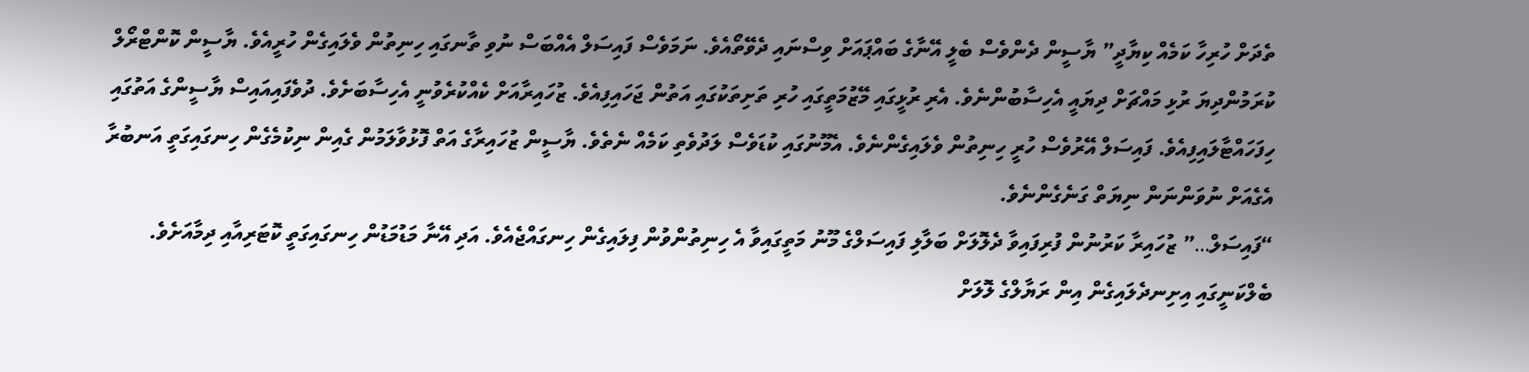ތެދަށް ހުރިހާ ކަމެއް ކިޔާދީ” ޔާސީން ދެންވެސް ބެލީ އޭނާގެ ބައްޕައަށް ވިސްނައި ދެވޭތޯއެވެ. ނަމަވެސް ފައިސަލް އެއްބަސް ނުވި ތާނގައި ހިނިތުން ވެލައިގެން ހުރީއެވެ. ޔާސީން ކޮންޓްރޯލް ކުރަމުންދިޔަ ރުޅި މައްޗަށް ދިޔައީ އެހިސާބުންނެވެ. އެރި ރުޅީގައި މޭޒުމަތީގައި ހުރި ތަށިތަކުގައި އަތުން ޖަހައިފިއެވެ. ޒުހައިރާއަށް ކެއްކުރެވުނީ އެހިސާބަށެވެ. ދުވެފައިއައިސް ޔާސީންގެ އަތުގައި ހިފަހައްޓާލައިފިއެވެ. ފައިސަލް އޭރުވެސް ހުރީ ހިނިތުން ވެލައިގެންނެވެ. އެމޫނުގައި ކުޑަވެސް ލަދުވެތި ކަމެއް ނެތެވެ. ޔާސީން ޒުހައިރާގެ އަތް ފޮޅުވާލަމުން ގެއިން ނިކުމެގެން ހިނގައިގަތީ އަނބުރާ އެގެއަށް ނުވަންނަން ނިޔަތް ގަނެގެންނެވެ.
“ފައިސަލް…” ޒުހައިރާ ކަރުނުން ފުރިފައިވާ ދެލޮލަށް ބަލާލި ފައިސަލްގެ މޫނު މަތީގައިވާ އެ ހިނިތުންވުން ފިލައިގެން ހިނގައްޖެއެވެ. އަދި އޭނާ މަޑުމަޑުން ހިނގައިގަތީ ކޮޓަރިއާއި ދިމާއަށެވެ.
ބެލްކަނީގައި އިށިނދެލައިގެން އިން ރަޔާލްގެ ލޮލަށް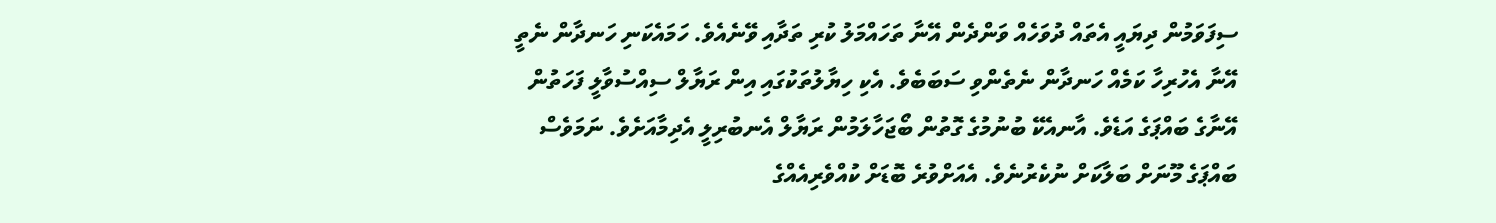ސިފަވަމުން ދިޔައީ އެތައް ދުވަހެއް ވަންދެން އޭނާ ތަހައްމަލު ކުރި ތަދާއި ވޭނެއެވެ. ހަމައެކަނި ހަނދާން ނެތީ އޭނާ އެހުރިހާ ކަމެއް ހަނދާން ނެތެންވި ސަބަބެވެ. އެކި ހިޔާލުތަކުގައި އިން ރަޔާލް ސިއްސުވާލީ ފަހަތުން އޭނާގެ ބައްޕަގެ އަޑެވެ. އާނއެކޭ ބުނުމުގެ ގޮތުން ބޯޖަހާލަމުން ރަޔާލް އެނބުރިލީ އެދިމާއަށެވެ. ނަމަވެސް ބައްޕަގެ މޫނަށް ބަލާކަށް ނުކެރުނެވެ. އެއަށްވުރެ ބޮޑަށް ކުއްވެރިއެއްގެ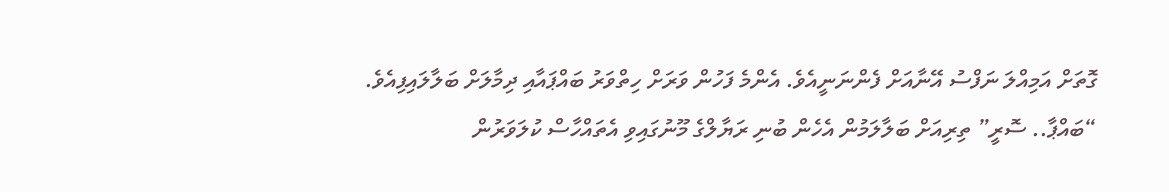ގޮތަށް އަމިއްލަ ނަފްސު އޭނާއަށް ފެންނަނީއެވެ. އެންމެ ފަހުން ވަރަށް ހިތްވަރު ބައްޕައާއި ދިމާލަށް ބަލާލައިފިއެވެ.
“ބައްޕާ.. ސޮރީ” ތިރިއަށް ބަލާލަމުން އެހެން ބުނި ރަޔާލްގެ މޫނުގައިވި އެތައްހާސް ކުލަވަރުން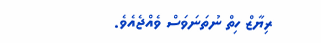ރިޔާޒް ހިތް ނުތަނަވަސް ވެއްޖެއެވެ.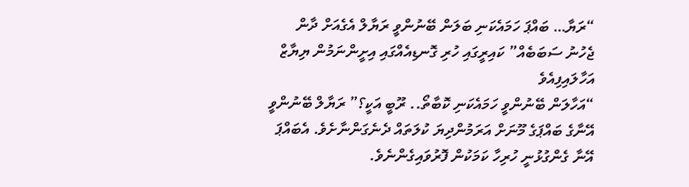“ރަޔާ… ބައްޕަ ހަމައެކަނި ބަލަން ބޭނުންވީ ރަޔާލް އެގެއަށް ދާން ޖެހުނު ސަބަބެއް” ކައިރީގައި ހުރި ގޮނޑިއެއްގައި އިށީންނަމުން ޔިޔާޒް އަހާލައިފިއެވެ
“އަހާލަން ބޭނުންވީ ހަމައެކަނި ކޮބާތޯ.. ރޫބީ އަކީ؟” ރަޔާލް ބޭނުންވީ އޭނާގެ ބައްޕަގެ މޫނަށް އަރަމުންދިޔަ ކުލަތައް ދެނެގަންނާށެވެ. އެބައްޕަ އޭނާ ގެންގުޅުނީ ހުރިހާ ކަމަކުން ފޮރުވައިގެންނެވެ.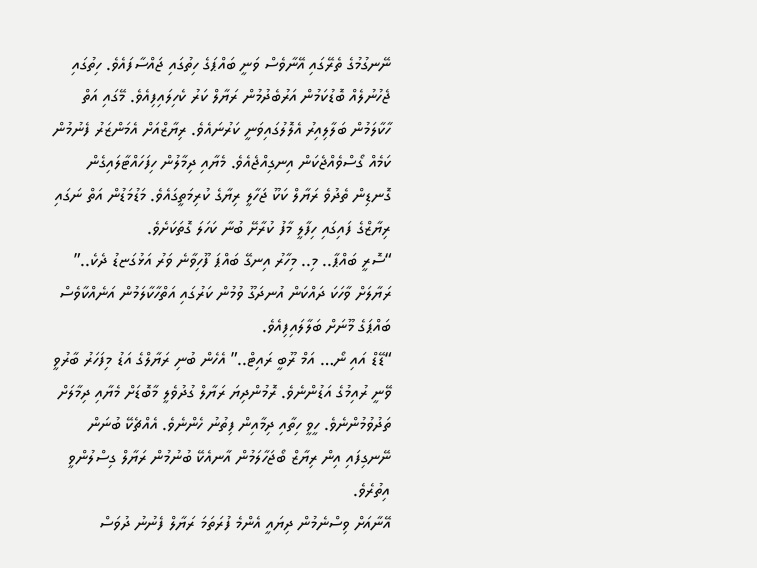ނޭނގުމުގެ ތެރޭގައި އޭނާވެސް ވަނީ ބައްޕަގެ ހިތުގައި ޖައްސާފައެވެ. ހިތުގައި ޖެހުނުލެއް ބޮޑުކަމުން އަރުބެދުމުން ރަޔާލް ކަރު ކެހިލައިފިއެވެ. މޭގައި އަތް ހާކާލަމުން ބަލާލިއިރު އެލޮލުގައިވަނީ ކަރުނައެވެ. ރިޔާޒްއަށް އެމަންޒަރު ފެނުމުން ކަމެއް ގޯސްވެއްޖެކަން އިނގިއްޖެއެވެ. މެޔާއި ދިމާލުން ހިފަހައްޓާލައިގެން ގޮނޑިން ތެދުވެ ރަޔާލް ކަކޫ ޖަހާލީ ރިޔާގެ ކުރިމަތީގައެވެ. މަޑުމަޑުން އަތް ނަގައި ރިޔާޒްގެ ފައިގައި ހިފާލީ މާފު ކުރާށޭ ބުނާ ކަހަލަ ގޮތަކަށެވެ.
“ސޮރީ ބައްޕާ.. މި.. މިހާރު އިނގޭ ބައްޕަ ފޫހިވާނެ ވަރު އަޅުގަޏޑު ދެކެ..” ރަޔާލަށް ވާހަކަ ދައްކަން އުނދަގޫ ވުމުން ކަރުގައި އަތްހާކާލަމުން އަނެއްކާވެސް ބައްޕަގެ މޫނަށް ބަލާލައިފިއެވެ.
“ޑޭޑް އައި ނޯ… އަމް ރޫބީ ރައިޓް..” އެހެން ބުނި ރަޔާލްގެ އަޑު މިފަހަރު ބާރުވީ ވޭނީ ރުއިމުގެ އަޑުންނެވެ. ރޮމުންދިޔަ ރަޔާލް ގުދުވެލީ މާބޮޑަށް މެޔާއި ދިމާލަށް ތަދުވުމުންނެވެ. ހީވީ ހިތާއި ދިމާއިން ފިތުނު ހެންނެވެ. އެއްޗެކޭ ބުނަން ނޭނގިފައި އިން ރިޔާޒް ބޯޖަހާލަމުން އާނއެކޭ ބުނުމުން ރަޔާލް ގިސްލުންވީ އިތުރެވެ.
އޭނާއަށް ވިސްނެމުން ދިޔައީ އެންމެ ފުރަތަމަ ރަޔާލް ފެނުނު ދުވަސް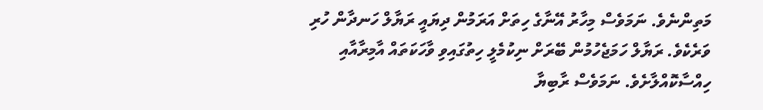މަތިންނެވެ. ނަމަވެސް މިހާރު އޭނާގެ ހިތަށް އަރަމުން ދިޔައީ ރަޔާލް ހަނދާން ހުރި ވަރެކެވެ. ރަޔާލް ހަމަޖެހުމުން ބޭރަށް ނިކުމެލީ ހިތުގައިވި ވާހަކަތައް އާމިރާއާއި ހިއްސާކޮއްލާށެވެ. ނަމަވެސް ރާބިޔާ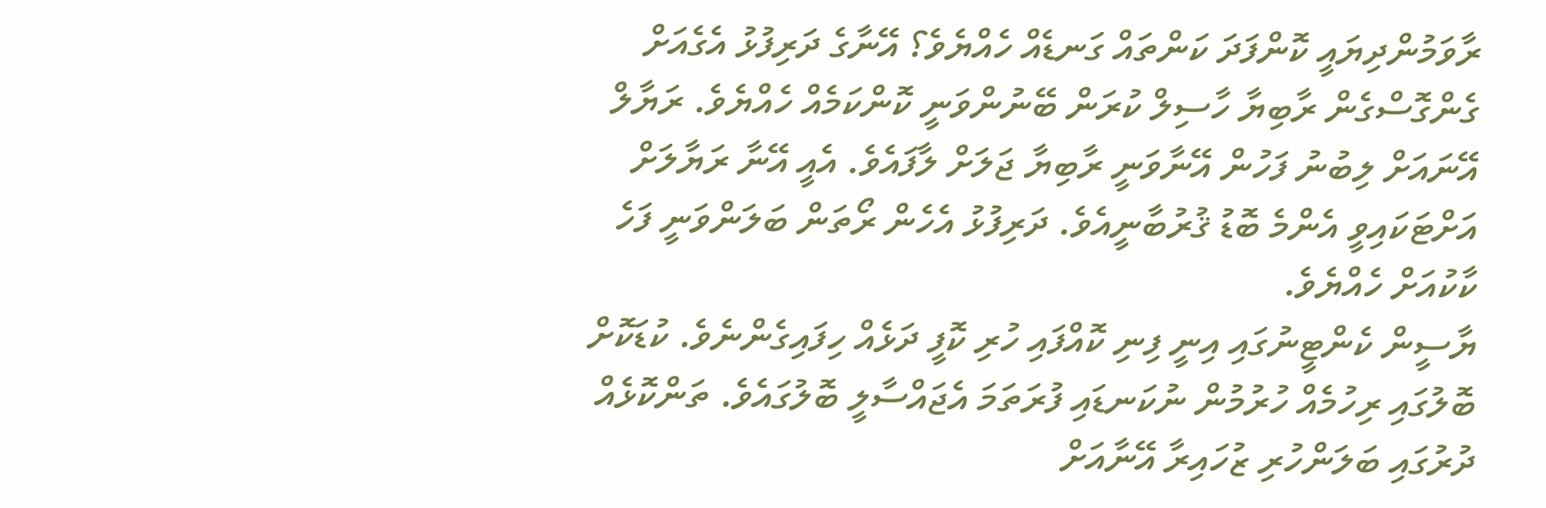ރާވަމުންދިޔައީ ކޮންފަދަ ކަންތައް ގަނޑެއް ހެއްޔެވެ؟ އޭނާގެ ދަރިފުޅު އެގެއަށް ގެންގޮސްގެން ރާބިޔާ ހާސިލް ކުރަން ބޭނުންވަނީ ކޮންކަމެއް ހެއްޔެވެ. ރަޔާލް އޭނައަށް ލިބުނު ފަހުން އޭނާވަނީ ރާބިޔާ ޖަލަށް ލާފައެވެ. އެއީ އޭނާ ރަޔާލަށް އަށްޓަކައިވީ އެންމެ ބޮޑު ޤުރުބާނީއެވެ. ދަރިފުޅު އެހެން ރޯތަން ބަލަންވަނީ ފަހެ ކާކުއަށް ހެއްޔެވެ.
ޔާސީން ކެންޓީނުގައި އިނީ ފިނި ކޮއްފައި ހުރި ކޮފީ ދަޅެއް ހިފައިގެންނެވެ. ކުޑަކޮށް ބޮލުގައި ރިހުމެއް ހުރުމުން ނުކަނޑައި ފުރަތަމަ އެޖައްސާލީ ބޮލުގައެވެ. ތަންކޮޅެއް ދުރުގައި ބަލަންހުރި ޒުހައިރާ އޭނާއަށް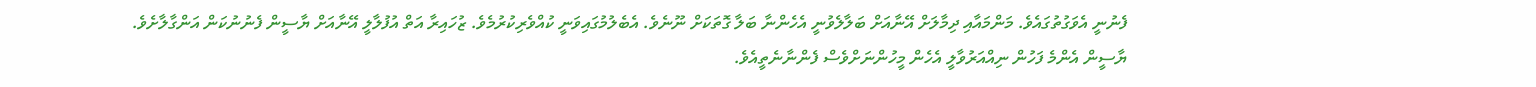ފެނުނީ އެވަގުތުގައެވެ. މަންމައާއި ދިމާލަށް އޭނާއަށް ބަލާލެވުނީ އެހެންނާ ބަލާ ގޮތަކަށް ނޫނެވެ. އެބެލުމުގައިވަނީ ކުއްވެރިކުރުމެވެ. ޒުހައިރާ އަތް އުފުލާލީ އޭނާއަށް ޔާސީން ފެނުނުކަން އަންގާލާށެވެ. ޔާސީން އެންމެ ފަހުން ނިއްއަރުވާލީ އެހެން މީހުންނަށްވެސް ފެންނާނެތީއެވެ.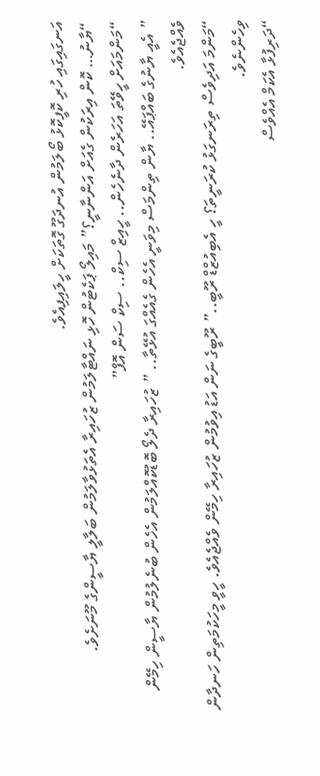އަނގައިގައި ހުރި ކޮފީކޮޅު ބޯލަމުން އުނދަގޫ ގޮތަކަށް ހީލައިފިއެވެ.
“ޔާނު… ކޮން އިރަކުން ގެއަށް އަންނާނީ؟” މައިލޯ ޕަކެޓުން ހޮޅި ނައްޓާލަމުން ޒުހައިރާ އެތަޅުވާލަމުން ބަލާލީ ޔާސީންގެ މޫނަށެވެ.
“މަންމައަށް ހީވޭތަ އަހަރެން ދާނެހެން.. ހީއިޒް ސިކް.. ސިކް ސަން އޮފް”
” އެއީ ޔާނުގެ ބައްޕައޭ.. ޔާން ތިންމަސް މިވަނީ އެހެން ގެއެއްގަ އުޅޭތާ.. ” ޒުހައިރާ ދެލޯ ބޮޑުކޮއްލަމުން އެހެން ބުނެލުމުން ޔާސީން ހިމޭން ވެއްޖެއެވެ.
“މަންމަ އަދިވެސް ތިރަނގަޅު ކުރަނީތަ؟ ހީ އެބިއުޒްޑް ރޫބީ..” ރޫބީގެ ނަން އަޑު އިވުމުން ޒުހައިރާ ހިމޭން ވެއްޖެއެވެ. ހީވީ މީހަކުމަތިން ހަނދާން ވިހެންނެވެ.
“ދަރިފުޅާ އެކަމް އެއްވެސް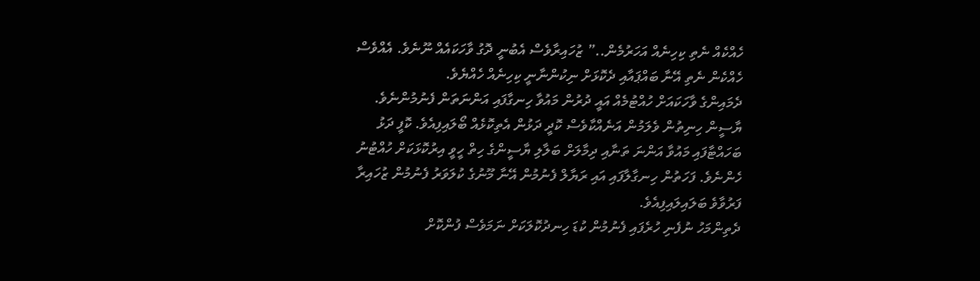ހެއްކެއް ނެތި ކިހިނެއް އަހަރުމެން..” ޒުހައިރާވެސް އެބުނީ ދޮގު ވާހަކައެއް ނޫނެވެ. އެއްވެސް ހެއްކެން ނެތި އޭނާ ބައްޕައާއި ދެކޮޅަށް ނިކުންނާނީ ކިހިނެއް ހެއްޔެވެ.
ދެމައިންގެ ވާހަކައަށް ހުއްޓުމެއް އައީ ދުރުން މައުވާ ހިނގާފައި އަންނަތަން ފެނުމުންނެވެ. ޔާސީން ހިނިތުން ވެލަމުން އަނެއްކާވެސް ކޮދީ ދަޅުން އެތިކޮޅެއް ބޯލައިފިއެވެ. ކޮފީ ދަޅު ބަހައްޓާފައި މައުވާ އަންނަ ތަނާއި ދިމާލަށް ބަލާލި ޔާސީންގެ ހިތް ހީވީ އިރުކޮޅަކަށް ހުއްޓުނު ހެންނެވެ. ފަހަތުން ހިނގާލާފައި އައި ރަޔާލް ފެނުމުން އޭނާ މޫނުގެ ކުލަވަރު ފެނުމުން ޒުހައިރާ ފަރުވާވެ ބަލައިލައިފިއެވެ.
ދެތިންމަހު ނުފެނި ހުރެފައި ފެނުމުން ކުޑަ ހިނދުކޮލަކަށް ނަމަވެސް ފުންކޮށް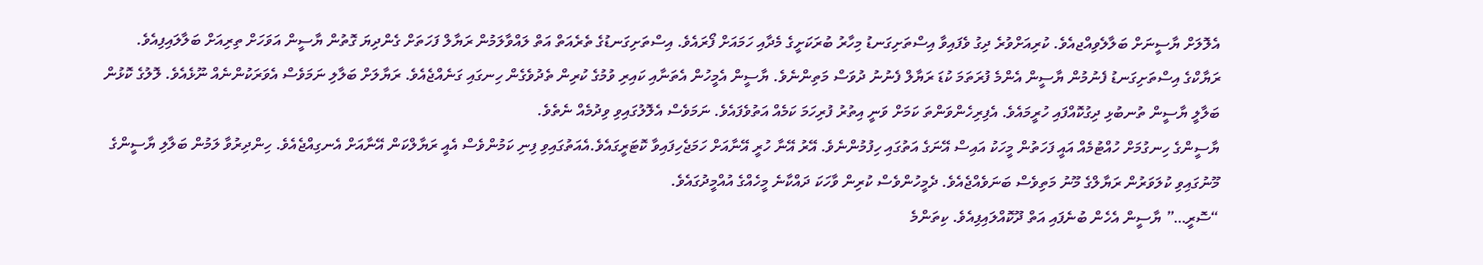އެލޮލަށް ޔާސީނަށް ބަލާލެވިއްޖއެވެ. ކުރިއަށްވުރެ ދިގު ވެފައިވާ އިސްތަށިގަނޑު މިހާރު ބުރަކަށީގެ މެދާއި ހަމައަށް ފޯރައެވެ. އިސްތަށިގަނޑުގެ ތެރެއަތް އަތް ލައްވާލަމުން ރަޔާލް ފަހަތަށް ގެންދިޔަ ގޮތުން ޔާސީން އަވަހަށް ތިރިއަށް ބަލާލައިފިއެވެ. ރަޔާކްގެ އިސްތަށިގަނޑު ފެނުމުން ޔާސީން އެންމެ ފުރަތަމަ ކުޑަ ރަޔާލް ފެނުނު ދުވަސް މަތިންނެވެ. ޔާސީން އެމީހުން އެތަނާއި ކައިރި ވުމުގެ ކުރިން ތެދުވެގެން ހިނގައި ގަނެއްޖެއެވެ. ރަޔާލަށް ބަލާލި ނަމަވެސް އެވަރަކުންނެއް ނޫޅެއެވެ. ލޮލުގެ ކޮޅުން ބަލާލީ ޔާސީން ތުނބުޅި ދިގުކޮއްފައި ހުރީމައެވެ. އެފިރިހެންވަންތަ ކަމަށް ވަނީ އިތުރު ފުރިހަމަ ކަމެއް އަތުވެފައެވެ. ނަމަވެސް އެލޮލުގައިވި ވިދުމެއް ނެތެވެ.
ޔާސީންގެ ހިނގުމަށް ހުއްޓުމެއް އައީ ފަހަތުން މީހަކު އައިސް އޭނަގެ އަތުގައި ހިފުމުންނެވެ. އޭރު އޭނާ ހުރީ އޭނާއަށް ހަމަޖެހިފައިވާ ކޮޓަރީގައެވެ.އެއަތުގައިވި ފިނި ކަމުންވެސް އެއީ ރަޔާލްކަން އޭނާއަށް އެނގިއްޖެއެވެ. ހިންދިރުވާ ލަމުން ބަލާލި ޔާސީންގެ މޫނުގައިވި ކުލަވަރުން ރަޔާލްގެ މޫނު މަތިވެސް ބަނަވެއްޖެއެވެ. ދެމީހުންވެސް ކުރިން ވާހަކަ ދައްކާނެ މީހެއްގެ އުއްމީދުގައެވެ.
“ސޮރީ…” ޔާސީން އެހެން ބުނެފައި އަތް ދޫކޮއްލައިފިއެވެ. ކިތަންމެ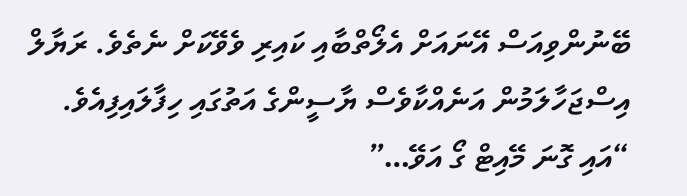ބޭނުންވިއަސް އޭނައަށް އެލޯތްބާއި ކައިރި ވެވޭކަށް ނެތެވެ. ރަޔާލް އިސްޖަހާލަމުން އަނެއްކާވެސް ޔާސީންގެ އަތުގައި ހިފާލައިފިއެވެ.
“އައި ގޮނަ މޭއިޓް ގޯ އަވޭ…”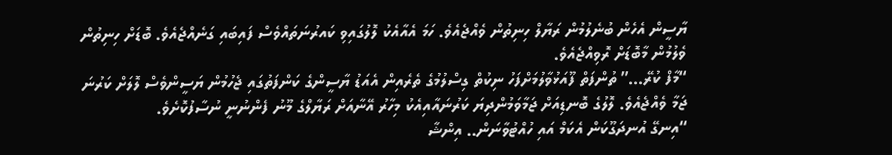ޔާސީން އެހެން ބުނެލުމުން ރަޔާލް ހިނިތުން ވެއްޖެއެވެ. ހަމަ އެއާއެކު ލޮލުގައިވި ކައރުނަތައްވެސް ފައިބައި ގަނެއްޖެއެވެ. ބޮޑަށް ހިނިތުން ވެލުމުން މާބޮޑަށް ރޮވިއްޖެއެވެ.
“މާފް ކުރޭ…” ތުންފަތް ފޫއަޅުވާލުމަށްފަހު ނިކުތް ގިސްލުމުގެ ތެރެއިން އެއަޑު ޔާސީންގެ ކަންފަތުގައި ޖެހުމުން ޔަސީންވެސް ލޮލަށް ކަރުނަ ޖަމާ ވެއްޖެއެވެ. ލޮލުގެ ބޮނޑިއަށް ޖަމާވަމުންދިޔަ ކަރުނައާއިއެކު މިހާރު އޭނާއަށް ރަޔާލްގެ މޫނު ފެންނުނީ ނުސާފުކޮށެވެ.
“އިނގޭ އުނދަގޫކަން އެކަމް އައި ހުއްޓުވާނަން.. އިންޝާ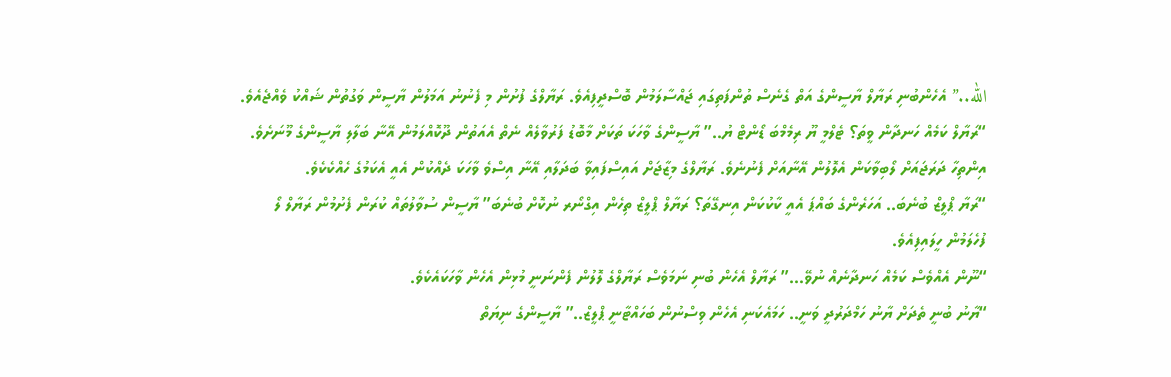الله..” އެހެންބުނި ރަޔާލް ޔާސީންގެ އަތް ގެނެސް ތުންފަތިގައި ޖައްސާލަމުން ބޮސްދީފިއެވެ. ރަޔާލްގެ ފުށުން މި ފެނުނު އަމަލުން ޔާސީން ވަގުތުން ޝައްކު ވެއްޖެއެވެ.
“ރަޔާލް ކަމެއް ހަނދާން ވީތަ؟ ޓެލްމީ ޔޫ ރިމެމްބަ ޑޯންޓް ޔު..” ޔާސީންގެ ވާހަކަ ތަކަށް މާބޮޑު ފަރުވާލެއް ނެތް އެއަތުން ދޫކޮއްލަމުން އޭނާ ބަލާލި ޔާސީންގެ މޫނަށެވެ. އިންތިހާ ދަރަޖައަށް ލޯބިވާކަން އެލޮލުން އޭނާއަށް ފެނުނެވެ. ރަޔާލްގެ މިޒާޖަށް އައިސްފައިވާ ބަދަލާއި އޭނާ އިސްވެ ވާހަކަ ދެއްކުން އެއީ އެކަމުގެ ހެއްކެކެވެ.
“ރަޔާ ޕްލީޒް ބުނެބަ.. އަހަރެންގެ ބައްޕަ އެއީ ކާކުކަން އިނގޭތަ؟ ރަޔާލް ޕްލީޒް ތިހެން އިގްނޯރ ނުކޮށް ބުނެބަ” ޔާސީން ސުވާލުތައް ކުރަން ފެށުމުން ރަޔާލް ލޯ ފުހެލަމުން ހީލައިފިއެވެ.
“ނޫން އެއްވެސް ކަމެއް ހަނދާނެއް ނުވޭ…” ރަޔާލް އެހެން ބުނި ނަމަވެސް ރަޔާލްގެ ލޮލުން ފެންނަނީ މުޅިން އެހެން ވާހަކައެކެވެ.
“ޔާނު ބުނީ ތެދަށް ޔާނު ހަމްދަރުދީ ވަނީ.. ހަމައެކަނި އެހެން ވިސްނުން ބަހައްޓާނީ ޕްލީޒް..” ޔާސީންގެ ނިޔަތް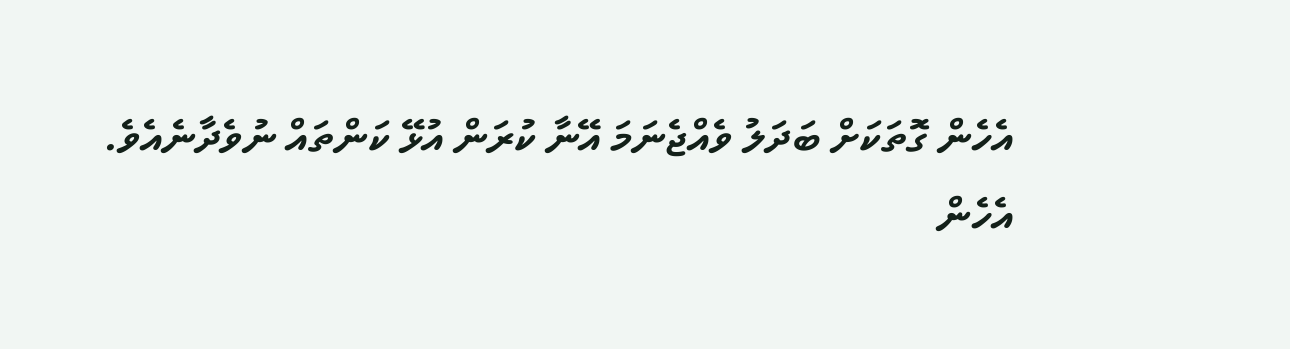އެހެން ގޮތަކަށް ބަދަލު ވެއްޖެނަމަ އޭނާ ކުރަން އުޅޭ ކަންތައް ނުވެދާނެއެވެ.
އެހެން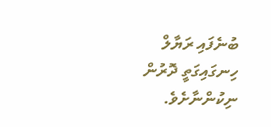ބުނެފައި ރަޔާލް ހިނގައިގަތީ ދޮރުން ނިކުންނާށެވެ.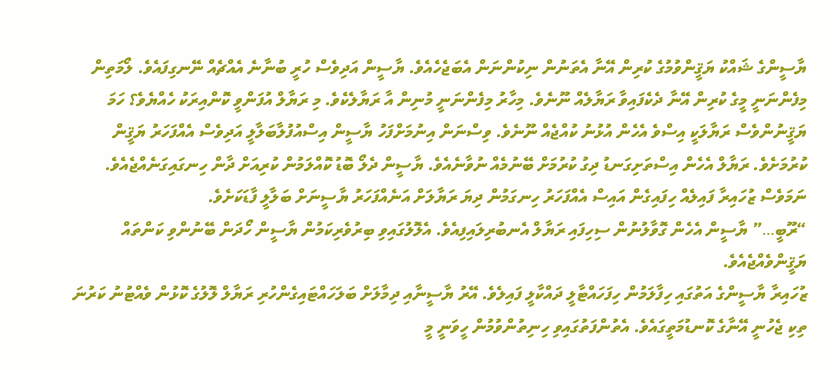ޔާސީންގެ ޝައްކު ޔަޤީންވުމުގެ ކުރިން އޭނާ އެތަނުން ނިކުންނަން އެބަޖެހެއެވެ. ޔާސީން އަދިވެސް ހުރީ ބުނާނެ އެއްޗެއް ނޭނގިފައެވެ. ލޯމަތިން މިފެންނަނީ މީގެ ކުރިން އޭނާ ދެކެފައިވާ ރަޔާލެއް ނޫނެވެ. މިހާރު މިފެންނަނީ މުނިން އާ ރަޔާލެކެވެ. މި ރަޔާލް އުފަންވީ ކޮންއިރަކު ހެއްޔެވެ؟ ހަމަ ޔަޤީނުންވެސް ރަޔާލަކީ އިސްވެ އެހެން އުޅުނު ކުއްޖެއް ނޫނެވެ. ވިސްނަން އިނުމަށްފަހު ޔާސީން އިސްއުފުލާބަލާލީ އަދިވެސް އެއްފަހަރު ޔަޤީން ކުރުމަށެވެ. ރަޔާލް އެހެން އިސްތަށިގަނޑު ދިގު ކުރުމަށް ބޭނުމެއް ނުވާނެއެވެ. ޔާސީން ދެލޯ ބޮޑު ކޮއްލަމުން ކުރިއަށް ދާން ހިނގައިގަނެއްޖެއެވެ. ނަމަވެސް ޒުހައިރާ ފައިލެއް ހިފައިގެން އައިސް އެއްފަހަރު ހިނގަމުން ދިޔަ ރަޔާލަށް އަނެއްފަހަރު ޔާސީނަށް ބަލާލީ ފާޑަކަށެވެ.
“ރޫބީ…” ޔާސީން އެހެން ގޮވާލުނުން ސިހިފައި ރަޔާލް އެނބުރިލައިފިއެވެ. އެލޮލުގައިވި ބިރުވެރިކަމުން ޔާސީން ހޯދަން ބޭނުންވި ކަންތައް ޔަޤީންވެއްޖެއެވެ.
ޒުހައިރާ ޔާސީންގެ އަތުގައި ހިފާލަމުން ހިފަހައްޓާލީ ދައްކާލީ ފައިލެވެ. އޭރު ޔާސީނާއި ދިމާލަށް ބަލަހައްޓައިގެންހުރި ރަޔާލް ލޮލުގެ ކޮޅުން ވެއްޓުނު ކަރުނަ ތިކި ޖެހުނީ އޭނާގެ ކޮނޑުމަތީގައެވެ. އެތުންފަތުގައިވި ހިނިތުންވުމުން ހީވަނީ މީ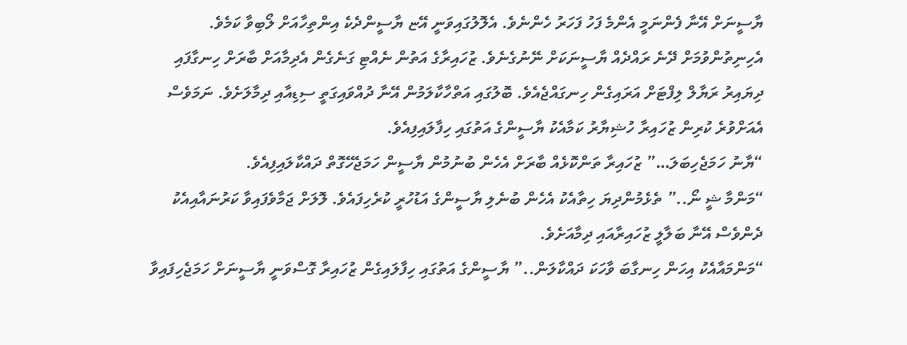ޔާސީނަށް އޭނާ ފެންނަމީ އެންމެ ފަހު ފަހަރު ހެންނެވެ. އެލޮލުގައިވަނީ އޭޏ ޔާސީންދެކެ އިންތިހާއަށް ލޯބިވާ ކަމެވެ. އެހިނިތުންވުމަށް ދޭނެ ރައްދެއް ޔާސީނަކަށް ނޭނުގެނެވެ. ޒުހައިރާގެ އަތުން ނެއްޓި ގަނެގެން އެދިމާއަށް ބާރަށް ހިނގާފައި ދިޔައިރު ރަޔާލް ލިފްޓަށް އަރައިގެން ހިނގައްޖެއެވެ. ބޮލުގައި އަތްހާކާލަމުން އޭނާ ދުއްވައިގަތީ ސިޑިއާއި ދިމާލަށެވެ. ނަމަވެސް އެއަށްވުރެ ކުރިން ޒުހައިރާ ހުޝިޔާރު ކަމާއެކު ޔާސީންގެ އަތުގައި ހިފާލައިފިއެވެ.
“ޔާނު ހަމަޖެހިބަލަ…” ޒުހައިރާ ތަންކޮޅެއް ބާރަށް އެހެން ބުނުމުން ޔާސީން ހަމަޖެހޭގޮތް ދައްކާލައިފިއެވެ.
“މަންމާ ޝީ ނޯ..” ތެޅެމުންދިޔަ ހިތާއެކު އެހެން ބުނެލި ޔާސީންގެ އަޑުހުރީ ކުރެހިފައެވެ. ލޮލަށް ޖަމާވެފައިވާ ކަރުނައާއިއެކު ދެންވެސް އޭނާ ބަލާލީ ޒުހައިރާއައި ދިމާއަށެވެ.
“މަންމައާއެކު އިހަން ހިނގާބަ ވާހަކަ ދައްކާލަން..” ޔާސީންގެ އަތުގައި ހިފާލައިގެން ޒުހައިރާ ގޮސްވަނީ ޔާސީނަށް ހަމަޖެހިފައިވާ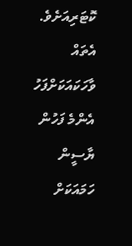ކޮޓަރިއަށެވެ. އެތައް ވާހަކައަކަށްފަހު އެންމެ ފަހުން ޔާސީން ހަމައަކަށް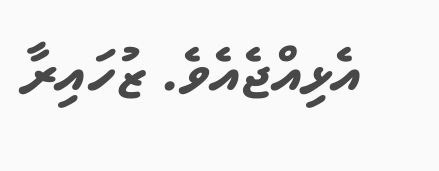އެޅިއްޖެއެވެ. ޒުހައިރާ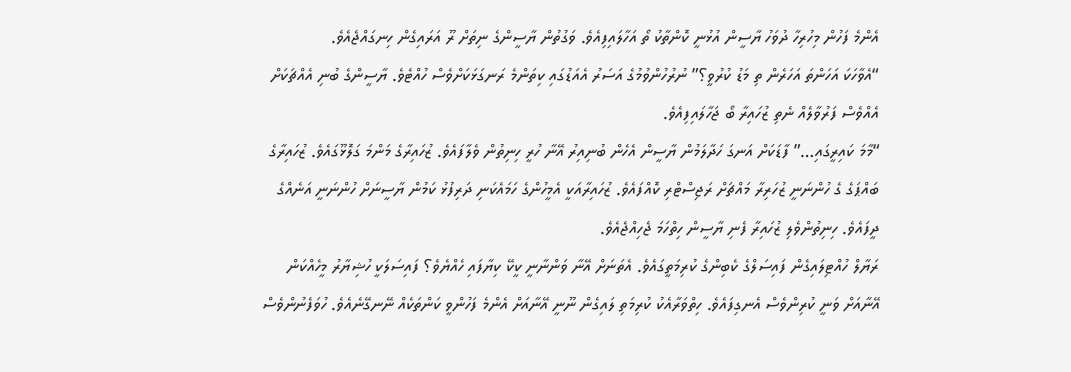އެންމެ ފަހުން މިހުރިހާ ދުވަހު ޔާސީން އުޅުނީ ކޮންތާކު ތޯ އަހާލައިފިއެވެ. ވަގުތުން ޔާސީންގެ ނިތަށް ރޫ އަރައިގެން ހިނގައްޖެއެވެ.
“އެވާހަކަ އަހަންތަ އަހަރެން ތި މަޑު ކުރުވީ؟” ނުރުހުންވުމުގެ އަސަރު އެއަޑުގައި ކިތަންމެ ރަނގަޅަކަށްވެސް ހުއްޓެވެ. ޔާސީންގެ ބުނި އެއްޗަކަށް އެއްވެސް ފަރުވާލެއް ނެތި ޒުހައިރާ ބޯ ޖަހާލައިފިއެވެ.
“މާމަ ކައިރީގައި…” ފާޑަކަށް އަނގަ ހަދާލަމުން ޔާސީން އެހެން ބުނިއިރު އޭނާ ހުރީ ހިނިތުން ވެލާފައެވެ. ޒުހައިރާގެ މަންމަ ގަލޮޅޫގައެވެ. ޒުހައިރާގެ ބައްޕަގެ ގެ ހުންނަނީ ޒުހަރިރާ މައްޗަށް ރަޖިސްޓްރި ކޮއްފައެވެ. ޒުހައިރާއަކީ އެމީހުންގެ ހަމައެކަނި ދަރިފުޅު ކަމުން ޔާސީނަށް ހުންނަނީ އަނެއްގެ ދީފައެވެ. ހިނިތުންވެލި ޒުހައިރާ ފެނި ޔާސީން ހިތްހަމަ ޖެހިއްޖެއެވެ.
ރަޔާލް ހުއްޓިލައިގެން ފައިސަލްގެ ކެބިންގެ ކުރިމަތީގައެވެ. އެތަނަށް އޭނާ ވަންނާނީ ކީކޭ ކިޔާފައި ހެއްޔެވެ؟ ފައިސަލަކީ ހުޝިޔާރު މީހެއްކަން އޭނާއަށް ވަނީ ކުރިންވެސް އެނގިފައެވެ. ހިތްވަރާއެކު ކުރިމަތި ލައިގެން ނޫނީ އޭނާއަށް އެންމެ ފަހުންވީ ކަންތަކެއް ނޭނގޭނެއެވެ. ހުވަފެނުންވެސް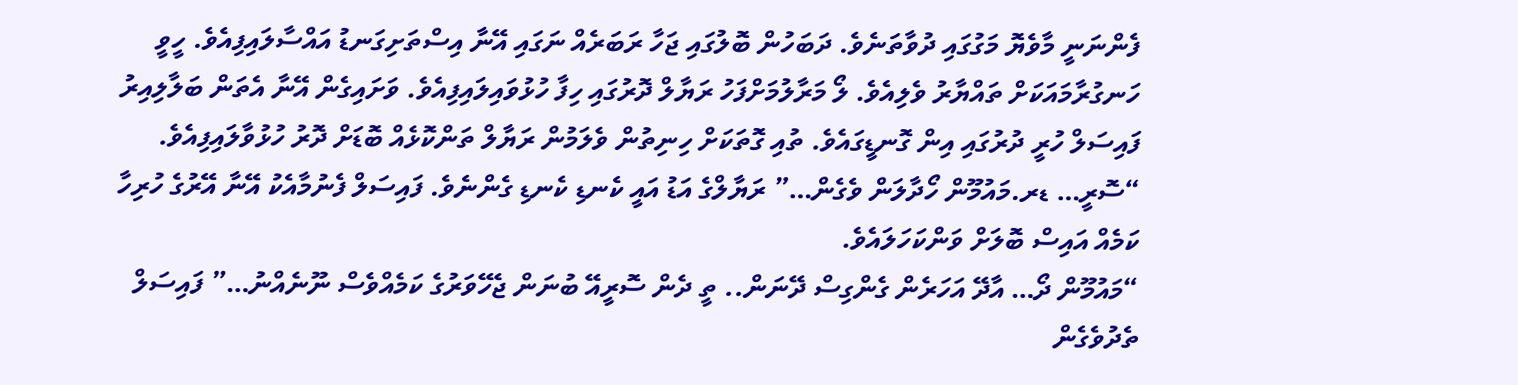ފެންނަނީ މާވެޔޮ މަގުގައި ދުވާތަނެވެ. ދަބަހުން ބޮލުގައި ޖަހާ ރަބަރެއް ނަގައި އޭނާ އިސްތަށިގަނޑު އައްސާލައިފިއެވެ. ހީވީ ހަނގުރާމައަކަށް ތައްޔާރު ވެލިއެވެ. ލޯ މަރާލުމަށްފަހު ރަޔާލް ދޮރުގައި ހިފާ ހުޅުވައިލައިފިއެވެ. ވަށައިގެން އޭނާ އެތަން ބަލާލިއިރު ފައިސަލް ހުރީ ދުރުގައި އިން ގޮނޑީގައެވެ. ތުއި ގޮތަކަށް ހިނިތުން ވެލަމުން ރަޔާލް ތަންކޮޅެއް ބޮޑަށް ދޮރު ހުޅުވާލައިފިއެވެ.
“ސޮރީ… ޑރ.މައުމޫން ހޯދާލަން ވެގެން…” ރަޔާލްގެ އަޑު އައީ ކެނޑި ކެނޑި ގެންނެވެ. ފައިސަލް ފެނުމާއެކު އޭނާ އޭރުގެ ހުރިހާ ކަމެއް އައިސް ބޮލަށް ވަންކަހަލައެވެ.
“މައުމޫން ދޯ… އާދޭ އަހަރެން ގެންގިސް ދޭނަން.. ތީ ދެން ސޮރީއޭ ބުނަން ޖެހޭވަރުގެ ކަމެއްވެސް ނޫނެއްނު…” ފައިސަލް ތެދުވެގެން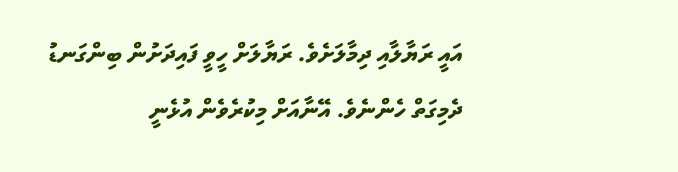އައީ ރަޔާލާއި ދިމާލަށެވެ. ރަޔާލަށް ހީވީ ފައިދަށުން ބިންގަނޑު ދެމިގަތް ހެންނެވެ. އޭނާއަށް މިކުރެވެން އުޅެނީ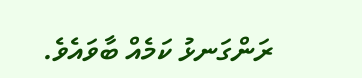ރަންގަނޅު ކަމެއް ބާވައެވެ.